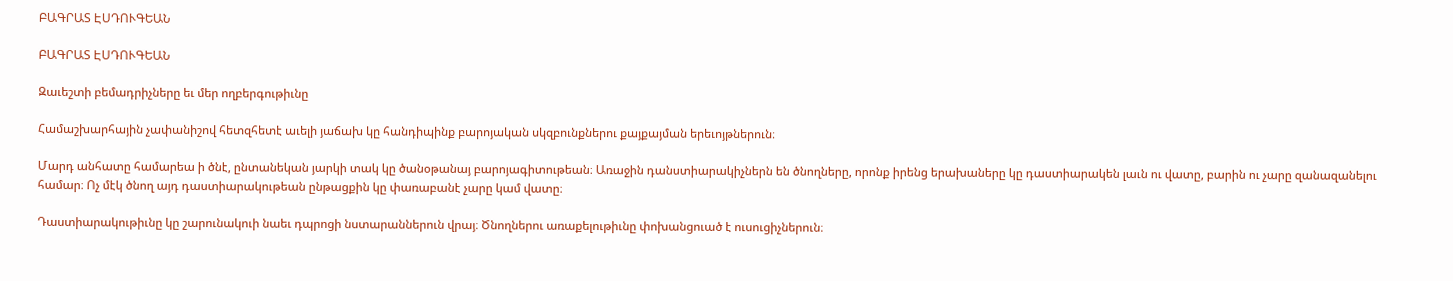ԲԱԳՐԱՏ ԷՍԴՈՒԳԵԱՆ

ԲԱԳՐԱՏ ԷՍԴՈՒԳԵԱՆ

Զաւեշտի բեմադրիչները եւ մեր ողբերգութիւնը

Համաշխարհային չափանիշով հետզհետէ աւելի յաճախ կը հանդիպինք բարոյական սկզբունքներու քայքայման երեւոյթներուն։

Մարդ անհատը համարեա ի ծնէ, ընտանեկան յարկի տակ կը ծանօթանայ բարոյագիտութեան։ Առաջին դանստիարակիչներն են ծնողները, որոնք իրենց երախաները կը դաստիարակեն լաւն ու վատը, բարին ու չարը զանազանելու համար։ Ոչ մէկ ծնող այդ դաստիարակութեան ընթացքին կը փառաբանէ չարը կամ վատը։

Դաստիարակութիւնը կը շարունակուի նաեւ դպրոցի նստարաններուն վրայ։ Ծնողներու առաքելութիւնը փոխանցուած է ուսուցիչներուն։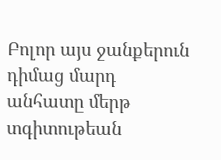Բոլոր այս ջանքերուն դիմաց մարդ անհատը մերթ տգիտութեան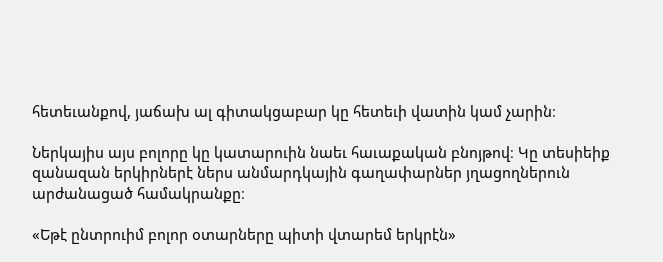հետեւանքով, յաճախ ալ գիտակցաբար կը հետեւի վատին կամ չարին։

Ներկայիս այս բոլորը կը կատարուին նաեւ հաւաքական բնոյթով։ Կը տեսիեիք զանազան երկիրներէ ներս անմարդկային գաղափարներ յղացողներուն արժանացած համակրանքը։

«Եթէ ընտրուիմ բոլոր օտարները պիտի վտարեմ երկրէն»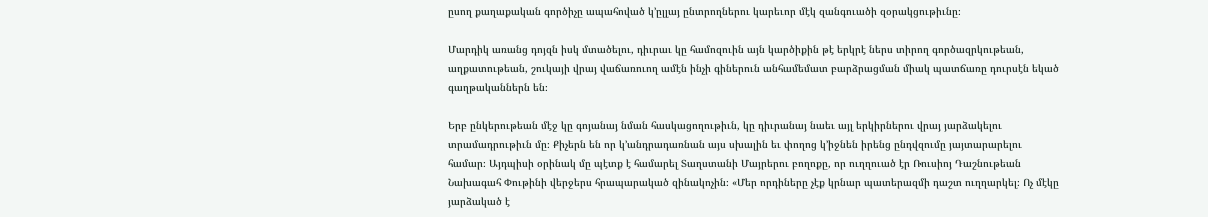ըսող քաղաքական գործիչը ապահոված կ՚ըլլայ ընտրողներու կարեւոր մէկ զանգուածի զօրակցութիւնը։

Մարդիկ առանց դոյզն իսկ մտածելու, դիւրաւ կը համոզուին այն կարծիքին թէ երկրէ ներս տիրող գործազրկութեան, աղքատութեան, շուկայի վրայ վաճառուող ամէն ինչի գիներուն անհամեմատ բարձրացման միակ պատճառը դուրսէն եկած գաղթականներն են։

Երբ ընկերութեան մէջ կը գոյանայ նման հասկացողութիւն, կը դիւրանայ նաեւ այլ երկիրներու վրայ յարձակելու տրամադրութիւն մը։ Քիչերն են որ կ՚անդրադառնան այս սխալին եւ փողոց կ՚իջնեն իրենց ընդվզումը յայտարարելու համար։ Այդպիսի օրինակ մը պէտք է համարել Տաղստանի Մայրերու բողոքը, որ ուղղուած էր Ռուսիոյ Դաշնութեան Նախագահ Փութինի վերջերս հրապարակած զինակոչին։ «Մեր որդիները չէք կրնար պատերազմի դաշտ ուղղարկել։ Ոչ մէկը յարձակած է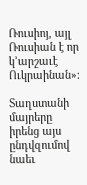Ռուսիոյ, այլ Ռուսիան է որ կ՚արշաւէ Ուկրաինան»։

Տաղստանի մայրերը իրենց այս ընդվզումով նաեւ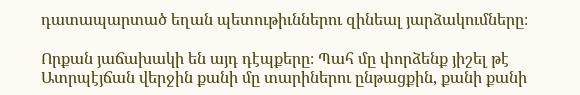դատապարտած եղան պետութիւններու զինեալ յարձակումները։

Որքան յաճախակի են այդ դէպքերը։ Պահ մը փորձենք յիշել թէ Ատրպէյճան վերջին քանի մը տարիներու ընթացքին, քանի քանի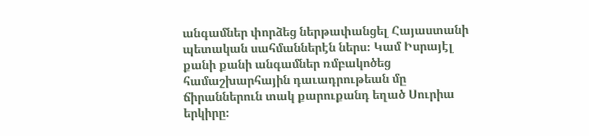անգամներ փորձեց ներթափանցել Հայաստանի պետական սահմաններէն ներս։ Կամ Իսրայէլ քանի քանի անգամներ ռմբակոծեց համաշխարհային դաւադրութեան մը ճիրաններուն տակ քարուքանդ եղած Սուրիա երկիրը։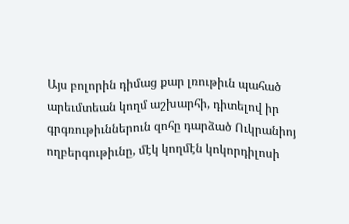Այս բոլորին դիմաց քար լռութիւն պահած արեւմտեան կողմ աշխարհի, դիտելով իր գրգռութիւններուն զոհը դարձած Ուկրանիոյ ողբերգութիւնը, մէկ կողմէն կոկորդիլոսի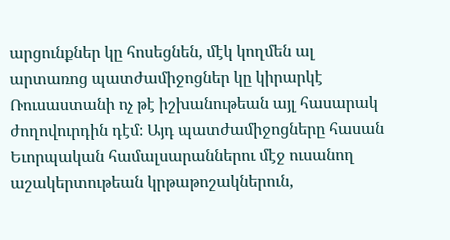արցունքներ կը հոսեցնեն, մէկ կողմեն ալ արտառոց պատժամիջոցներ կը կիրարկէ Ռուսաստանի ոչ թէ իշխանութեան այլ հասարակ ժողովուրդին դէմ։ Այդ պատժամիջոցները հասան Եւորպական համալսարաններու մէջ ուսանող աշակերտութեան կրթաթոշակներուն,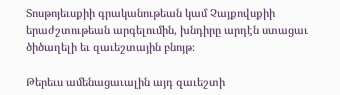Տոսթոյեւսքիի գրականութեան կամ Չայքովսքիի երաժշտութեան արգելումին, խնդիրը արդէն ստացաւ ծիծաղելի եւ զաւեշտային բնոյթ։

Թերեւս ամենացաւալին այդ զաւեշտի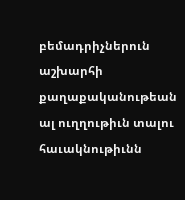բեմադրիչներուն աշխարհի քաղաքականութեան ալ ուղղութիւն տալու հաւակնութիւնն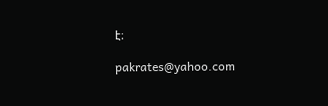է։

pakrates@yahoo.com